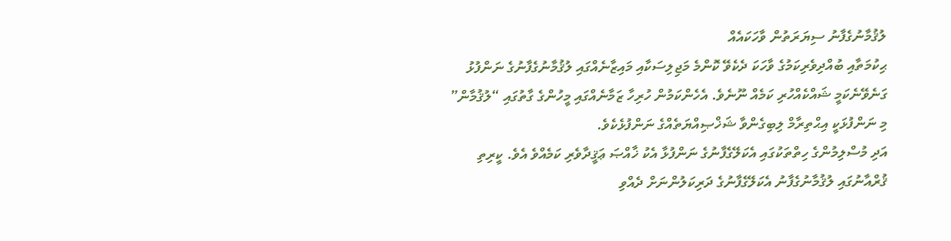ލުޤުމާނުގެފާނު ސިޔަރަތުން ވާހަކައެއް
ޙިކުމަތާއި ބުއްދިވެރިކަމުގެ ވާހަކަ ދެކެވޭ ކޮންމެ މަޖިލިސަކާއި މައިޒާނެއްގައި ލުޤުމާނުގެފާނުގެ ނަންފުޅު ގަނެވޭނެކަމީ ޝައްކެއްހުރި ކަމެއް ނޫނެވެ. އެހެންކަމުން ހުރިހާ ޒަމާނެއްގައި މީހުންގެ ގާތުގައި “ލުޤުމާން” މި ނަންފުޅަކީ އިޙްތިރާމް ލިބިގެންވާ ޝަޚްޞިއްޔަތެއްގެ ނަންފުޅެކެވެ.
އަދި މުސްލިމުންގެ ހިތްތަކުގައި އެކަލޭގެފާނުގެ ނަންފުޅާ އެކު ޚާއްޞަ ޢަޤީދާވެރި ކަމެއްވެ އެވެ. ކީރިތި ޤުރްއާނުގައި ލުޤުމާނުގެފާނު އެކަލޭގެފާނުގެ ދަރިކަލުންނަށް ދެއްވި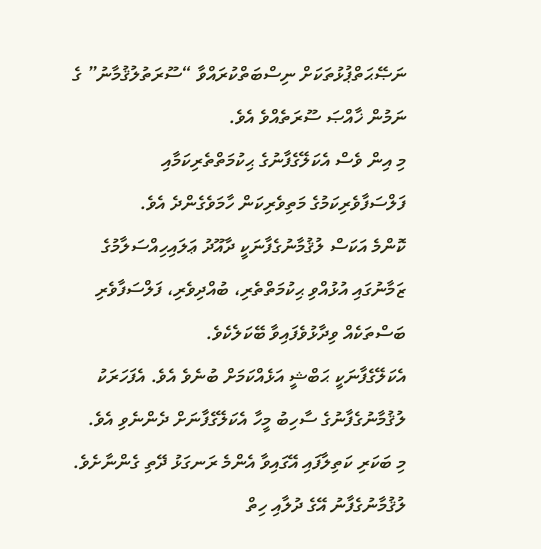ނަޞޭޙަތްޕުޅުތަކަށް ނިސްބަތްކުރައްވާ “ސޫރަތުލުޤުމާނު” ގެ ނަމުން ޚާއްޞަ ސޫރަތެއްވެ އެވެ.
މި އިން ވެސް އެކަލޭގެފާނުގެ ޙިކުމަތްތެރިކަމާއި ފަލްސަފާވެރިކަމުގެ މަތިވެރިކަން ހާމަވެގެންދެ އެވެ.
ކޮންމެ އަކަސް ލުޤުމާނުގެފާނަކީ ދާއޫދު ޢަލައިހިއްސަލާމުގެ ޒަމާނުގައި އުޅުއްވި ޙިކުމަތްތެރި، ބުއްދިވެރި، ފަލްސަފާވެރި ބަސްތަކެއް ވިދާޅުވެފައިވާ ބޭކަލެކެވެ.
އެކަލޭގެފާނަކީ ޙަބްޝީ އަޅެއްކަމަށް ބުނެވެ އެވެ. އެފަހަރަކު ލުޤުމާނުގެފާނުގެ ސާހިބު މީހާ އެކަލޭގެފާނަށް ދެންނެވި އެވެ.
މި ބަކަރި ކަތިލާފައި އޭގައިވާ އެންމެ ރަނގަޅު ދޭތި ގެންނާށެވެ.
ލުޤުމާނުގެފާނު އޭގެ ދުލާއި ހިތް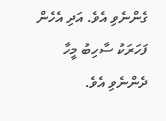ގެންނެވި އެވެ. އަދި އެހެން ފަހަރަކު ސާހިބު މީހާ ދެންނެވި އެވެ.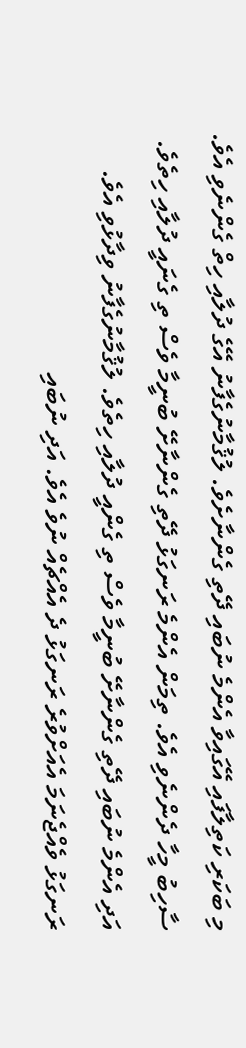މި ބަކަރި ކަތިލާފައި އޭގައިވާ އެންމެ ނުބައި ދޭތި ގެންނާށެވެ. ލުޤުމާނުގެފާނު އޭގެ ދުލާއި ހިތް ގެންނެވި އެވެ.
ސާހިބު މީހާ ދެންނެވި އެވެ. ތިމަން އެންމެ ރަނގަޅު ދޭތި ގެންނާށޭ ބުނީމާ ވެސް ތި ގެނައީ ދުލާއި ހިތެވެ.
އަދި އެންމެ ނުބައި ދޭތި ގެންނާށޭ ބުނީމާ ވެސް ތި ގެންއީ ދުލާއި ހިތެވެ. ލުޤުމާނުގެފާނު ވިދާޅުވި އެވެ.
ރަނގަޅު ވެއްޖެނަމަ އެއަށްވުރެ ރަނގަޅު ދެ އެއްޗެއް ނުވެ އެވެ. އަދި ނުބައި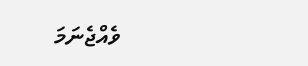ވެއްޖެނަމަ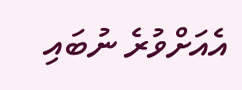އެއަށްވުރެ ނުބައި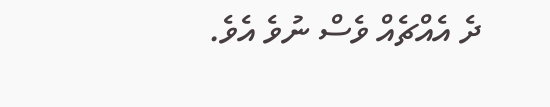ދެ އެއްޗެއް ވެސް ނުވެ އެވެ.